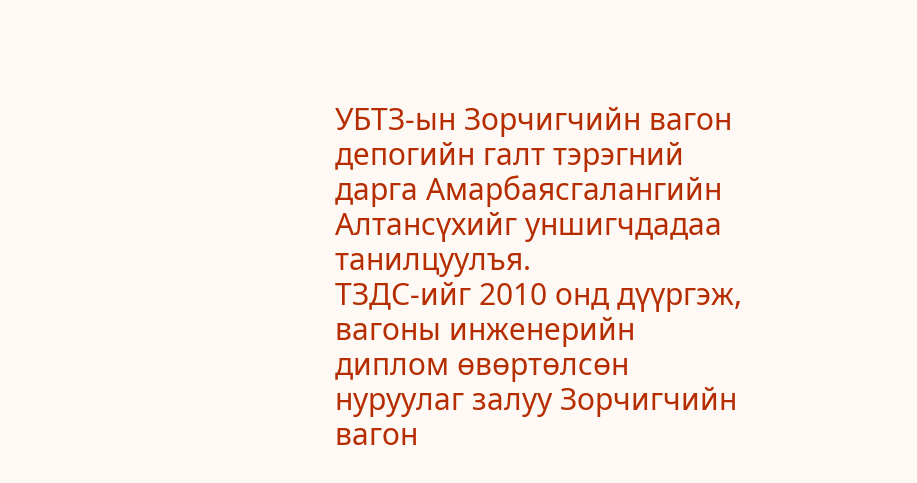УБТЗ-ын Зорчигчийн вагон депогийн галт тэрэгний дарга Амарбаясгалангийн Алтансүхийг уншигчдадаа танилцуулъя.
ТЗДС-ийг 2010 онд дүүргэж, вагоны инженерийн диплом өвөртөлсөн нуруулаг залуу Зорчигчийн вагон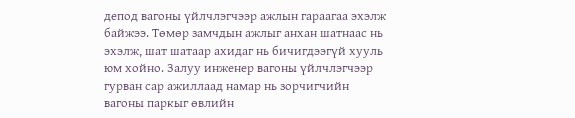депод вагоны үйлчлэгчээр ажлын гараагаа эхэлж байжээ. Төмөр замчдын ажлыг анхан шатнаас нь эхэлж, шат шатаар ахидаг нь бичигдээгүй хууль юм хойно. Залуу инженер вагоны үйлчлэгчээр гурван сар ажиллаад намар нь зорчигчийн вагоны паркыг өвлийн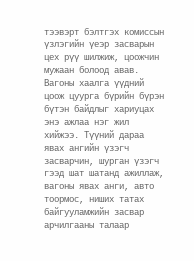тээвэрт бэлтгэх комиссын үзлэгийн үеэр засварын цех рүү шилжиж, цоожчин мужаан болоод авав. Вагоны хаалга үүдний цоож цуурга бүрийн бүрэн бүтэн байдлыг хариуцах энэ ажлаа нэг жил хийжээ. Түүний дараа явах ангийн үзэгч засварчин, шурган үзэгч гээд шат шатанд ажиллаж, вагоны явах анги, авто тоормос, ниших татах байгууламжийн засвар арчилгааны талаар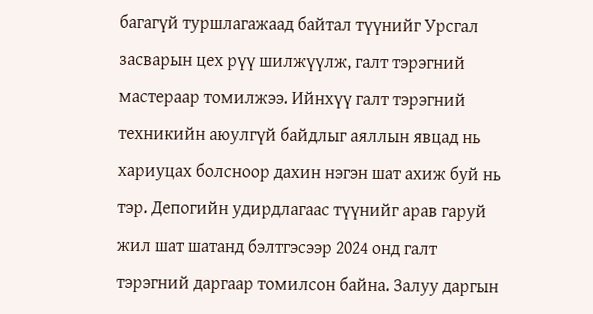багагүй туршлагажаад байтал түүнийг Урсгал засварын цех рүү шилжүүлж, галт тэрэгний мастераар томилжээ. Ийнхүү галт тэрэгний техникийн аюулгүй байдлыг аяллын явцад нь хариуцах болсноор дахин нэгэн шат ахиж буй нь тэр. Депогийн удирдлагаас түүнийг арав гаруй жил шат шатанд бэлтгэсээр 2024 онд галт тэрэгний даргаар томилсон байна. Залуу даргын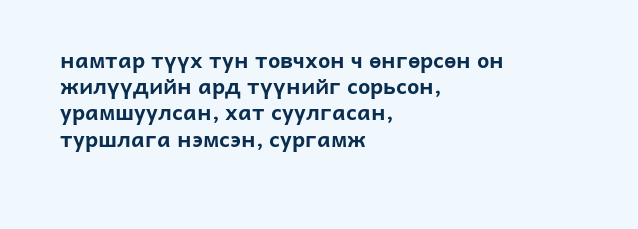намтар түүх тун товчхон ч өнгөрсөн он жилүүдийн ард түүнийг сорьсон, урамшуулсан, хат суулгасан, туршлага нэмсэн, сургамж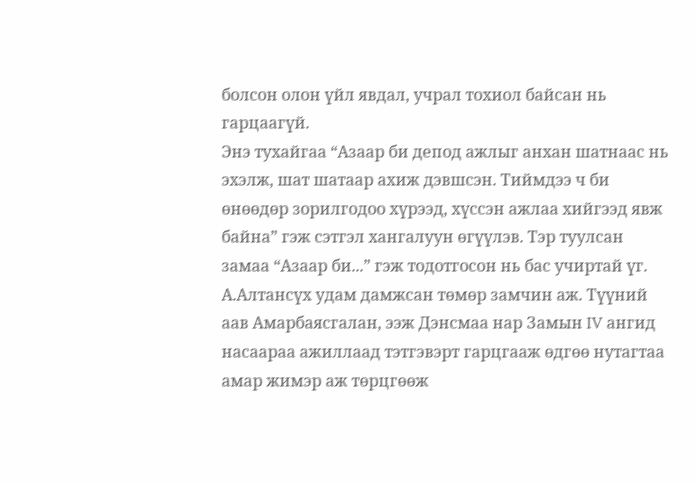болсон олон үйл явдал, учрал тохиол байсан нь гарцаагүй.
Энэ тухайгаа “Азаар би депод ажлыг анхан шатнаас нь эхэлж, шат шатаар ахиж дэвшсэн. Тиймдээ ч би өнөөдөр зорилгодоо хүрээд, хүссэн ажлаа хийгээд явж байна” гэж сэтгэл хангалуун өгүүлэв. Тэр туулсан замаа “Азаар би...” гэж тодотгосон нь бас учиртай үг.
А.Алтансүх удам дамжсан төмөр замчин аж. Түүний аав Амарбаясгалан, ээж Дэнсмаа нар Замын IV ангид насаараа ажиллаад тэтгэвэрт гарцгааж өдгөө нутагтаа амар жимэр аж төрцгөөж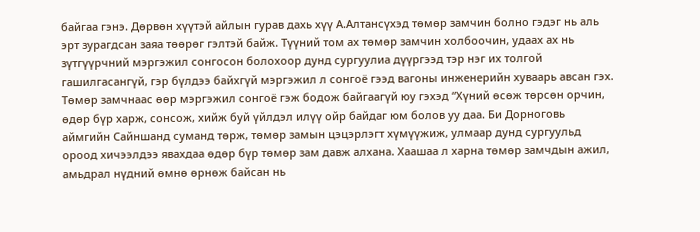байгаа гэнэ. Дөрвөн хүүтэй айлын гурав дахь хүү А.Алтансүхэд төмөр замчин болно гэдэг нь аль эрт зурагдсан заяа төөрөг гэлтэй байж. Түүний том ах төмөр замчин холбоочин, удаах ах нь зүтгүүрчний мэргэжил сонгосон болохоор дунд сургуулиа дүүргээд тэр нэг их толгой гашилгасангүй, гэр бүлдээ байхгүй мэргэжил л сонгоё гээд вагоны инженерийн хуваарь авсан гэх.
Төмөр замчнаас өөр мэргэжил сонгоё гэж бодож байгаагүй юу гэхэд “Хүний өсөж төрсөн орчин, өдөр бүр харж, сонсож, хийж буй үйлдэл илүү ойр байдаг юм болов уу даа. Би Дорноговь аймгийн Сайншанд суманд төрж, төмөр замын цэцэрлэгт хүмүүжиж, улмаар дунд сургуульд ороод хичээлдээ явахдаа өдөр бүр төмөр зам давж алхана. Хаашаа л харна төмөр замчдын ажил, амьдрал нүдний өмнө өрнөж байсан нь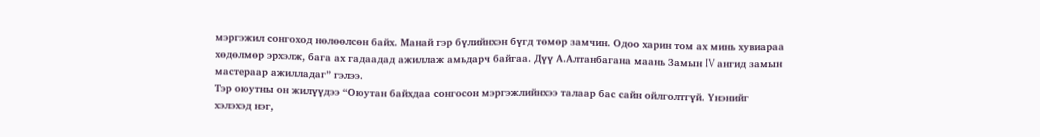мэргэжил сонгоход нөлөөлсөн байх. Манай гэр бүлийнхэн бүгд төмөр замчин. Одоо харин том ах минь хувиараа хөдөлмөр эрхэлж, бага ах гадаадад ажиллаж амьдарч байгаа. Дүү А.Алтанбагана маань Замын IV ангид замын мастераар ажилладаг” гэлээ.
Тэр оюутны он жилүүдээ “Оюутан байхдаа сонгосон мэргэжлийнхээ талаар бас сайн ойлголтгүй. Үнэнийг хэлэхэд нэг,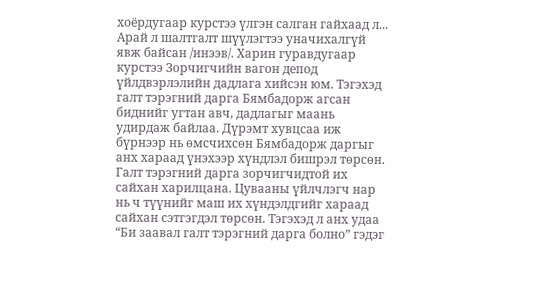хоёрдугаар курстээ үлгэн салган гайхаад л... Арай л шалтгалт шүүлэгтээ уначихалгүй явж байсан /инээв/. Харин гуравдугаар курстээ Зорчигчийн вагон депод үйлдвэрлэлийн дадлага хийсэн юм. Тэгэхэд галт тэрэгний дарга Бямбадорж агсан биднийг угтан авч, дадлагыг маань удирдаж байлаа. Дүрэмт хувцсаа иж бүрнээр нь өмсчихсөн Бямбадорж даргыг анх хараад үнэхээр хүндлэл бишрэл төрсөн. Галт тэрэгний дарга зорчигчидтой их сайхан харилцана. Цувааны үйлчлэгч нар нь ч түүнийг маш их хүндэлдгийг хараад сайхан сэтгэгдэл төрсөн. Тэгэхэд л анх удаа “Би заавал галт тэрэгний дарга болно” гэдэг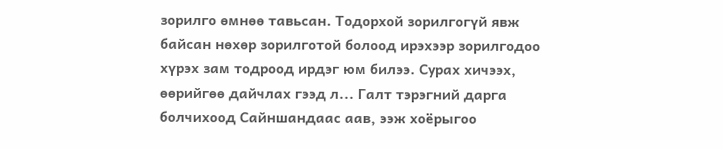зорилго өмнөө тавьсан. Тодорхой зорилгогүй явж байсан нөхөр зорилготой болоод ирэхээр зорилгодоо хүрэх зам тодроод ирдэг юм билээ. Сурах хичээх, өөрийгөө дайчлах гээд л... Галт тэрэгний дарга болчихоод Сайншандаас аав, ээж хоёрыгоо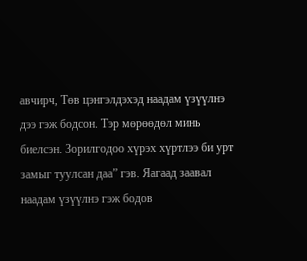авчирч, Төв цэнгэлдэхэд наадам үзүүлнэ дээ гэж бодсон. Тэр мөрөөдөл минь биелсэн. Зорилгодоо хүрэх хүртлээ би урт замыг туулсан даа” гэв. Яагаад заавал наадам үзүүлнэ гэж бодов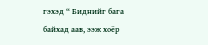гэхэд “ Биднийг бага байхад аав, ээж хоёр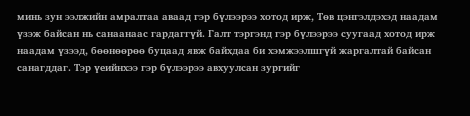минь зун ээлжийн амралтаа аваад гэр бүлээрээ хотод ирж, Төв цэнгэлдэхэд наадам үзэж байсан нь санаанаас гардаггүй. Галт тэргэнд гэр бүлээрээ суугаад хотод ирж наадам үзээд, бөөнөөрөө буцаад явж байхдаа би хэмжээлшгүй жаргалтай байсан санагддаг. Тэр үеийнхээ гэр бүлээрээ авхуулсан зургийг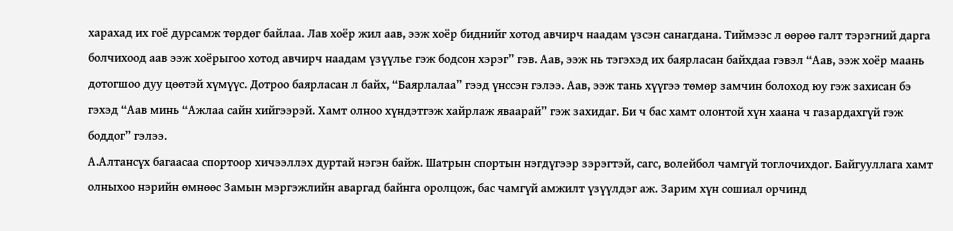харахад их гоё дурсамж төрдөг байлаа. Лав хоёр жил аав, ээж хоёр биднийг хотод авчирч наадам үзсэн санагдана. Тиймээс л өөрөө галт тэрэгний дарга болчихоод аав ээж хоёрыгоо хотод авчирч наадам үзүүлье гэж бодсон хэрэг” гэв. Аав, ээж нь тэгэхэд их баярласан байхдаа гэвэл “Аав, ээж хоёр маань дотогшоо дуу цөөтэй хүмүүс. Дотроо баярласан л байх, “Баярлалаа” гээд үнссэн гэлээ. Аав, ээж тань хүүгээ төмөр замчин болоход юу гэж захисан бэ гэхэд “Аав минь “Ажлаа сайн хийгээрэй. Хамт олноо хүндэтгэж хайрлаж яваарай” гэж захидаг. Би ч бас хамт олонтой хүн хаана ч газардахгүй гэж боддог” гэлээ.
А.Алтансүх багаасаа спортоор хичээллэх дуртай нэгэн байж. Шатрын спортын нэгдүгээр зэрэгтэй, сагс, волейбол чамгүй тоглочихдог. Байгууллага хамт олныхоо нэрийн өмнөөс Замын мэргэжлийн аваргад байнга оролцож, бас чамгүй амжилт үзүүлдэг аж. Зарим хүн сошиал орчинд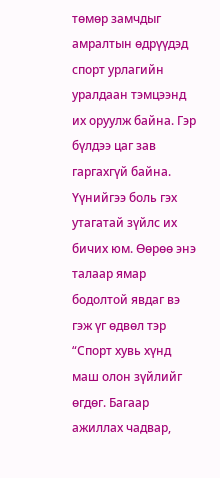төмөр замчдыг амралтын өдрүүдэд спорт урлагийн уралдаан тэмцээнд их оруулж байна. Гэр бүлдээ цаг зав гаргахгүй байна. Үүнийгээ боль гэх утагатай зүйлс их бичих юм. Өөрөө энэ талаар ямар бодолтой явдаг вэ гэж үг өдвөл тэр “Спорт хувь хүнд маш олон зүйлийг өгдөг. Багаар ажиллах чадвар,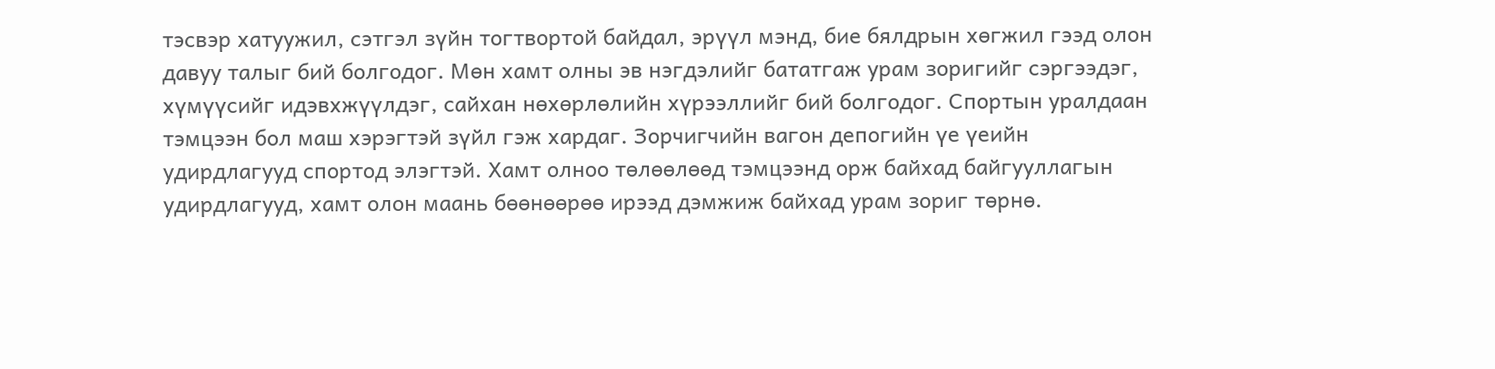тэсвэр хатуужил, сэтгэл зүйн тогтвортой байдал, эрүүл мэнд, бие бялдрын хөгжил гээд олон давуу талыг бий болгодог. Мөн хамт олны эв нэгдэлийг бататгаж урам зоригийг сэргээдэг, хүмүүсийг идэвхжүүлдэг, сайхан нөхөрлөлийн хүрээллийг бий болгодог. Спортын уралдаан тэмцээн бол маш хэрэгтэй зүйл гэж хардаг. Зорчигчийн вагон депогийн үе үеийн удирдлагууд спортод элэгтэй. Хамт олноо төлөөлөөд тэмцээнд орж байхад байгууллагын удирдлагууд, хамт олон маань бөөнөөрөө ирээд дэмжиж байхад урам зориг төрнө.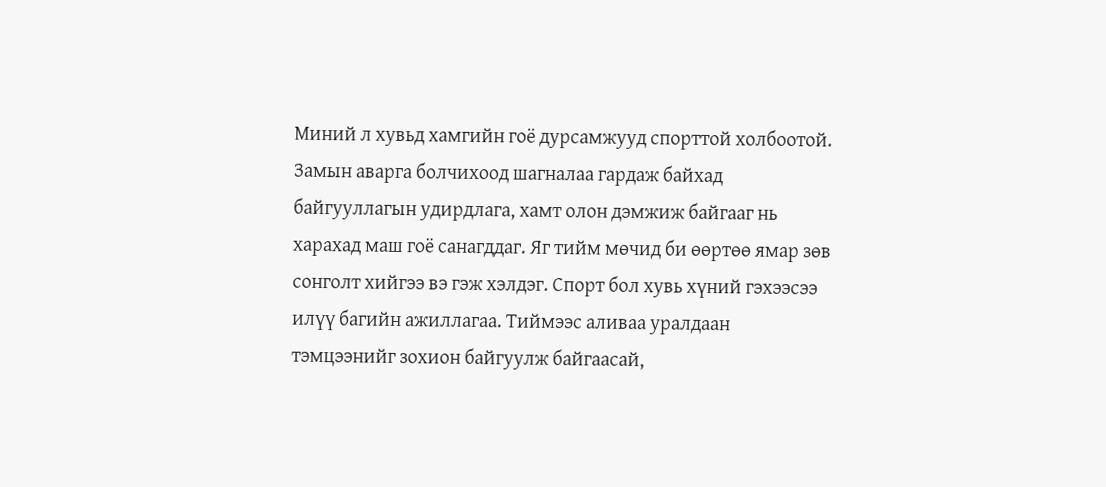Миний л хувьд хамгийн гоё дурсамжууд спорттой холбоотой. Замын аварга болчихоод шагналаа гардаж байхад байгууллагын удирдлага, хамт олон дэмжиж байгааг нь харахад маш гоё санагддаг. Яг тийм мөчид би өөртөө ямар зөв сонголт хийгээ вэ гэж хэлдэг. Спорт бол хувь хүний гэхээсээ илүү багийн ажиллагаа. Тиймээс аливаа уралдаан тэмцээнийг зохион байгуулж байгаасай,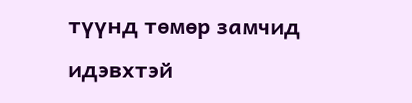түүнд төмөр замчид идэвхтэй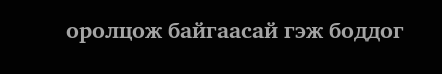оролцож байгаасай гэж боддог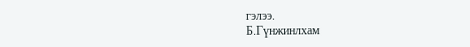гэлээ.
Б.Гүнжинлхам